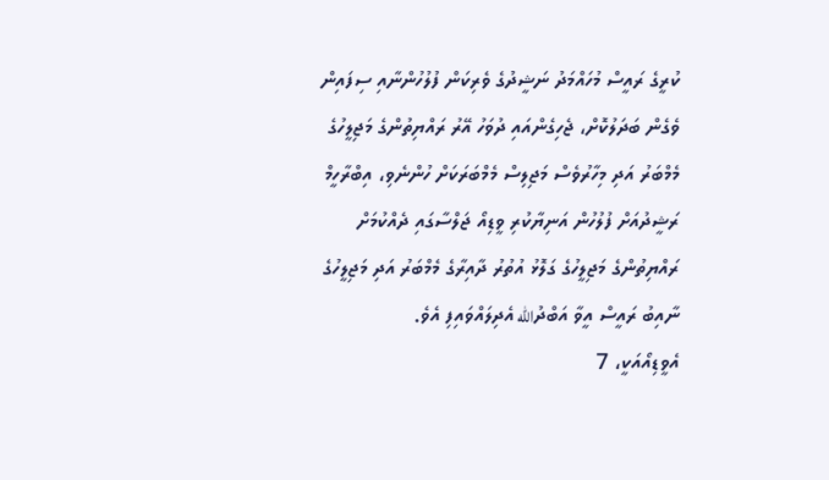ކުރީގެ ރައީސް މުހައްމަދު ނަޝީދުގެ ވެރިކަން ފުލުހުންނާއި ސިފައިން ވެގެން ބަދަލުކޮށް، ޖެހިގެންއައި ދުވަހު އޭރު ރައްޔިތުންގެ މަޖިލީހުގެ މެމްބަރު އަދި މިހާރުވެސް މަޖިލިސް މެމްބަރަކަށް ހުންނެވި، އިބްރާހީމް ރަޝީދުއަށް ފުލުހުން އަނިޔާކުރި ވީޑިއޯ ޖަލްސާގައި ދެއްކުމަށް ރައްޔިތުންގެ މަޖިލީހުގެ ގަލޮޅު އުތުރު ދާއިރާގެ މެމްބަރު އަދި މަޖިލީހުގެ ނާއިބު ރައީސް އީވާ އަބްދުالله އެދިލައްވައިފި އެވެ.
އެވީޑިއޯއަކީ، 7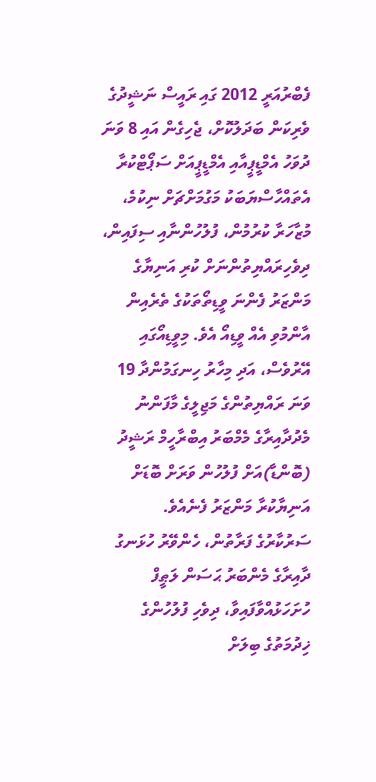ފެބްރުއަރީ 2012 ގައި ރައީސް ނަޝީދުގެ ވެރިކަން ބަދަލުކޮށް، ޖެހިގެން އައި 8 ވަނަ ދުވަހު އެމްޑީޕީއާއި އެމްޑީޕީއަށް ސަޕޯޓްކުރާ އެތައްހާސްޔަބަކު މަގުމަށްޗަށް ނިކުމެ، މުޒާހަރާ ކުރުމުން، ފުލުހުންނާއި ސިފައިން، ދިވެހިރައްޔިތުންނަށް ކުރި އަނިޔާގެ މަންޒަރު ފެންނަ ވީޑިތޯތަކުގެ ތެރެއިން އާންމުވި އެއް ވީޑިއޯ އެވެ. މިވީޑިއޯގައި އޭރުވެސް، އަދި މިހާރު ހިނގަމުންދާ 19 ވަނަ ރައްޔިތުންގެ މަޖިލީގެ މާފަންނު މެދުދާއިރާގެ މެމްބަރު އިބްރާހީމް ރަޝީދު (ބޮންޑާ)އަށް ފުލުހުން ވަރަށް ބޮޑަށް އަނިޔާކުރާ މަންޒަރު ފެނެއެވެ.
ސަރުކާރުގެ ފަރާތުން، ހެންވޭރު ހުޅަނގު ދާއިރާގެ މެންބަރު ޙަސަން ލަޠީފް ހުށަހަޅުއްވާފައިވާ، ދިވެހި ފުލުހުންގެ ޚިދުމަތުގެ ބިލަށް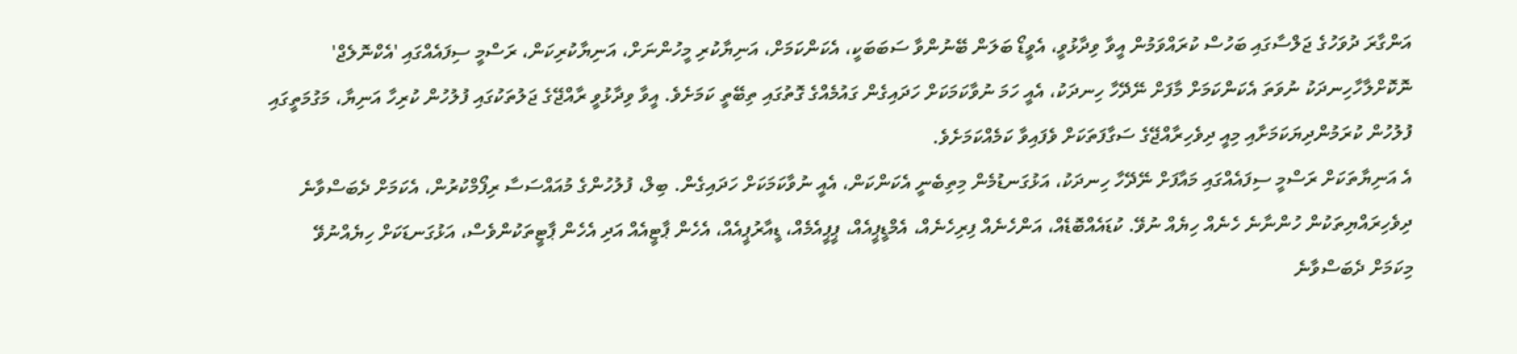އަންގާރަ ދުވަހުގެ ޖަލްސާގައި ބަހުސް ކުރައްވަމުން އީވާ ވިދާޅުވީ، އެވީޑޯ ބަލަން ބޭނުންވާ ސަބަބަކީ، އެކަންކަމަށް، އަނިޔާކުރި މީހުންނަށް، އަނިޔާކުރިކަން، ރަސްމީ ސިފައެއްގައި 'އެކްނޮލެޖް' ނޮކޮށްލާހާހިނދަކު ނުވަތަ އެކަންކަމަށް މާފަށް ނޭދޭހާ ހިނދަކު، އެއީ ހަމަ ނުވާކަމަކަށް ހަދައިގެން ގައުމެއްގެ ގޮތުގައި ތިބޭތީ ކަމަށެވެ. އީވާ ވިދާޅުވީ ރާއްޖޭގެ ޖަލުތަކުގައި ފުލުހުން ކުރިހާ އަނިޔާ، މަގުމަތީގައި ފުލުހުން ކުރަމުންދިޔަކަމަށާއި މިއީ ދިވެހިރާއްޖޭގެ ސަގާފަތަކަށް ވެފައިވާ ކަމެއްކަމަށެވެ.
އެ އަނިޔާތަކަށް ރަސްމީ ސިފައެއްގައި މައާފަށް ނޭދޭހާ ހިނދަކު، އަޅުގަނޑުމެން މިތިބެނީ އެކަންކަން، އެއީ ނުވާކަމަކަށް ހަދައިގެން. ބިލް، ފުލުހުންގެ މުއައްސަސާ ރިފޯމްކުރުން، އެކަމަށް ދެބަސްވާނެ ދިވެހިރައްޔިތަކުން ހުންނާނެ ހެނެއް ހިޔެއް ނުވޭ. ކުޑައެއްބޮޑެއް، އަންހެނެއް ފިރިހެނެއް، އެމްޑީޕީއެއް، ޕީޕީއެމެއް، ޑީއާރުޕީއެއް، އެހެން ޕާޓީއެއް އަދި އެހެން ޕާޓީތަކުންވެސް، އަޅުގަނޑަކަށް ހިޔެއްނުވޭ މިކަމަށް ދެބަސްވާނެ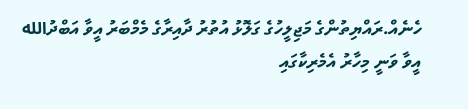ހެނެއް.ރައްޔިތުންގެ މަޖިލީހުގެ ގަލޮޅު އުތުރު ދާއިރާގެ މެމްބަރު އީވާ އަބްދުالله
އީވާ ވަނީ މިހާރު އެމެރިކާގައި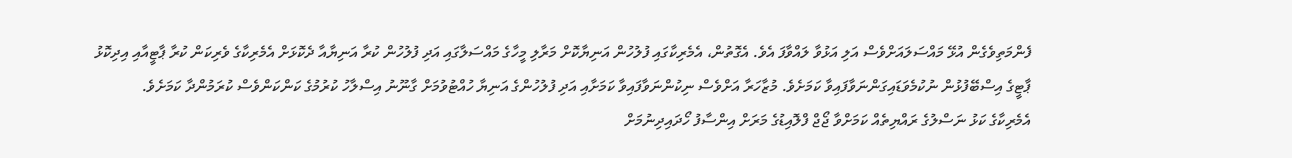ފެންމަތިވެގެން އުޅޭ މައްސަލައަށްވެސް އަލި އަޅުވާ ލައްވާފަ އެވެ. އެގޮތުން، އެމެރިކާގައި ފުލުހުން އަނިޔާކޮށް މަރާލި މީހާގެ މައްސަލާގައި އަދި ފުލުހުން ކުރާ އަނިޔާއާ ދެކޮޅަށް އެމެރިކާގެ ވެރިކަން ކުރާ ޕާޓީއާއި އިދިކޮޅު ޕާޓީގެ އިސްބޭފުޅުން ނުކުމެވަޑައިގަންނަވާފައިވާ ކަމަށެވެ. މުޒާހަރާ އަށްވެސް ނިކުންނަވާފައިވާ ކަމަށާއި އަދި ފުލުހުންގެ އަނިޔާ ހުއްޓުވުމަށް ގާނޫނު އިސްލާހު ކުރުމުގެ ކަންކަންވެސް ކުރަމުންދާ ކަމަށެވެ.
އެމެރިކާގެ ކަޅު ނަސްލުގެ ރައްޔިތެއް ކަމަށްވާ ޖޯޖް ފްލޮއިޑުގެ މަރަށް އިންސާފު ހޯދައިދިނުމަށް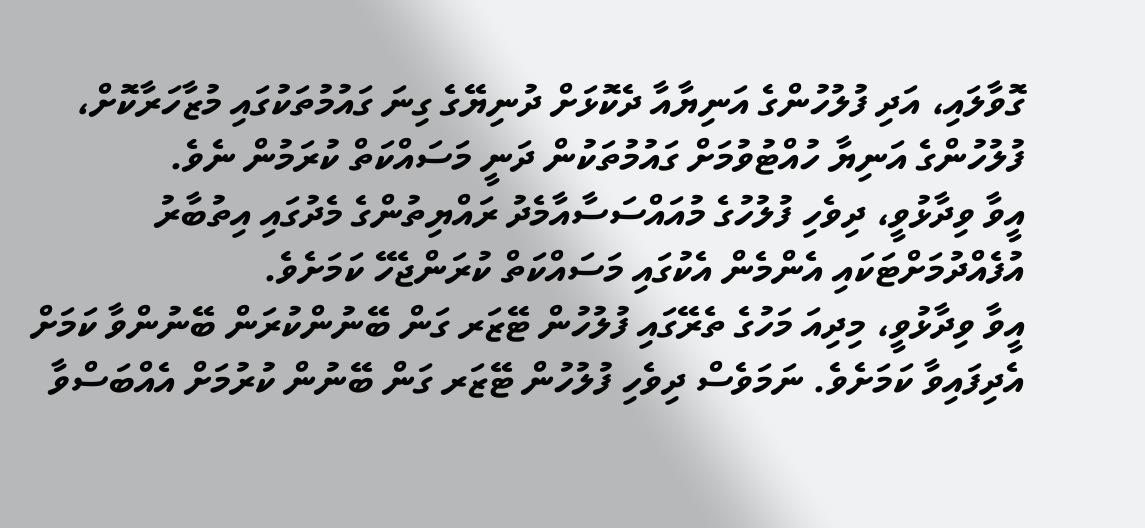ގޮވާލައި، އަދި ފުލުހުންގެ އަނިޔާއާ ދެކޮޅަށް ދުނިޔޭގެ ގިނަ ގައުމުތަކުގައި މުޒާހަރާކޮށް، ފުލުހުންގެ އަނިޔާ ހުއްޓުވުމަށް ގައުމުތަކުން ދަނީ މަސައްކަތް ކުރަމުން ނެވެ.
އީވާ ވިދާޅުވީ، ދިވެހި ފުލުހުގެ މުއައްސަސާއާމެދު ރައްޔިތުންގެ މެދުގައި އިތުބާރު އުފެއްދުމަށްޓަކައި އެންމެން އެކުގައި މަސައްކަތް ކުރަންޖެހޭ ކަމަށެވެ.
އީވާ ވިދާޅުވީ، މިދިއަ މަހުގެ ތެރޭގައި ފުލުހުން ޓޭޒަރ ގަން ބޭނުންކުރަން ބޭނުންވާ ކަމަށް އެދިފައިވާ ކަމަށެވެ. ނަމަވެސް ދިވެހި ފުލުހުން ޓޭޒަރ ގަން ބޭނުން ކުރުމަށް އެއްބަސްވާ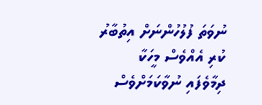ނުވަތަ ފުލުހުންނަށް އިތުބާރު ކުރި އެއްވެސް މީހަކާ ދިމާވެފައި ނުވާކަމަށްވެސް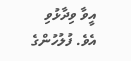އީވާ ވިދާޅުވި އެވެ. ފުލުހުންގެ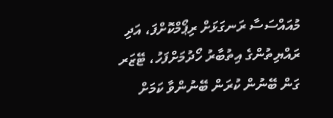މުއައްސަސާ ރަނގަޅަށް ރިޕޯމްކޮށްފަ، އަދި ރައްޔިތުންގެ އިތުބާރު ހޯދުމަށްފަހު، ޓޭޒަރ ގަން ބޭނުން ކުރަން ބޭނުންވާ ކަމަށް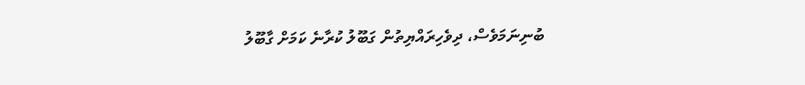ބުނިނަމަވެސް، ދިވެހިރައްޔިތުން ގަބޫލު ކުރާނެ ކަމަށް ގާބޫލު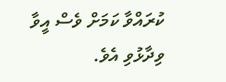ކުރައްވާ ކަމަށް ވެސް އީވާ ވިދާޅުވި އެވެ.